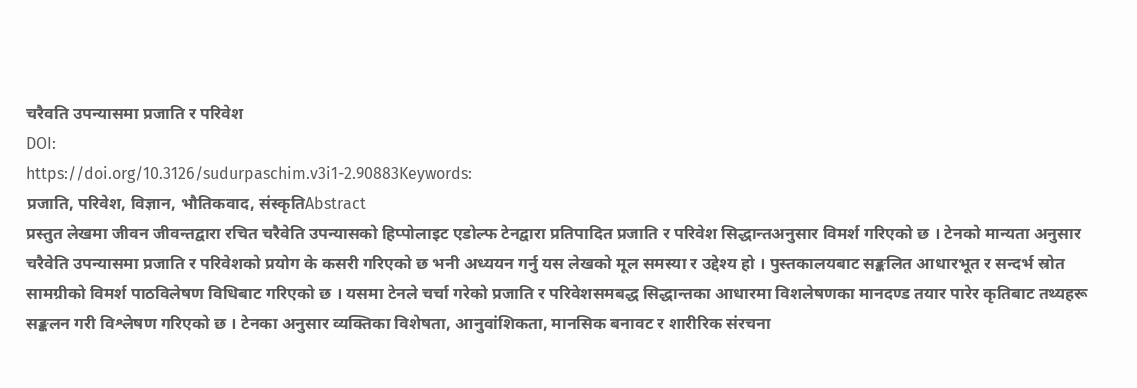चरैवति उपन्यासमा प्रजाति र परिवेश
DOI:
https://doi.org/10.3126/sudurpaschim.v3i1-2.90883Keywords:
प्रजाति, परिवेश, विज्ञान, भौतिकवाद, संस्कृतिAbstract
प्रस्तुत लेखमा जीवन जीवन्तद्वारा रचित चरैवेति उपन्यासको हिप्पोलाइट एडोल्फ टेनद्वारा प्रतिपादित प्रजाति र परिवेश सिद्धान्तअनुसार विमर्श गरिएको छ । टेनको मान्यता अनुसार चरैवेति उपन्यासमा प्रजाति र परिवेशको प्रयोग के कसरी गरिएको छ भनी अध्ययन गर्नु यस लेखको मूल समस्या र उद्देश्य हो । पुस्तकालयबाट सङ्कलित आधारभूत र सन्दर्भ स्रोत सामग्रीको विमर्श पाठविलेषण विधिबाट गरिएको छ । यसमा टेनले चर्चा गरेको प्रजाति र परिवेशसमबद्ध सिद्धान्तका आधारमा विशलेषणका मानदण्ड तयार पारेर कृतिबाट तथ्यहरू सङ्कलन गरी विश्लेषण गरिएको छ । टेनका अनुसार व्यक्तिका विशेषता, आनुवांशिकता, मानसिक बनावट र शारीरिक संरचना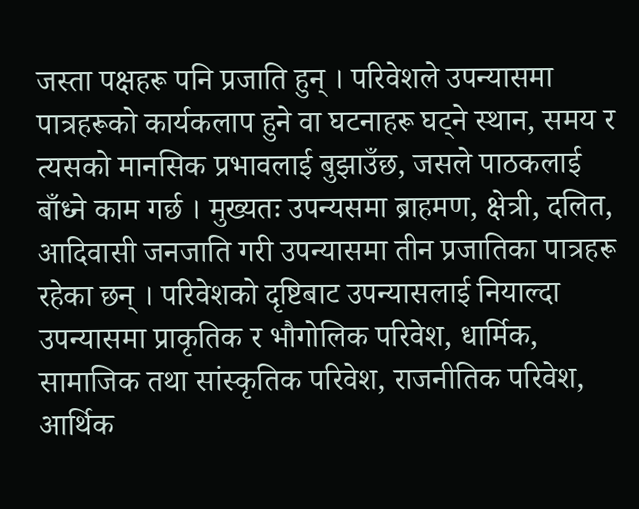जस्ता पक्षहरू पनि प्रजाति हुन् । परिवेशले उपन्यासमा पात्रहरूको कार्यकलाप हुने वा घटनाहरू घट्ने स्थान, समय र त्यसको मानसिक प्रभावलाई बुझाउँछ, जसले पाठकलाई बाँध्ने काम गर्छ । मुख्यतः उपन्यसमा ब्राहमण, क्षेत्री, दलित, आदिवासी जनजाति गरी उपन्यासमा तीन प्रजातिका पात्रहरू रहेका छन् । परिवेशको दृष्टिबाट उपन्यासलाई नियाल्दा उपन्यासमा प्राकृतिक र भौगोलिक परिवेश, धार्मिक, सामाजिक तथा सांस्कृतिक परिवेश, राजनीतिक परिवेश, आर्थिक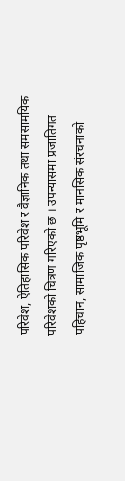परिवेश, ऐतिहासिक परिवेश र वैज्ञानिक तथा समसामयिक परिवेशको चित्रण गरिएको छ । उपन्यासमा प्रजातिगत पहिचान, सामाजिक पृष्ठभूमि र मानसिक संरचनाको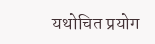यथोचित प्रयोग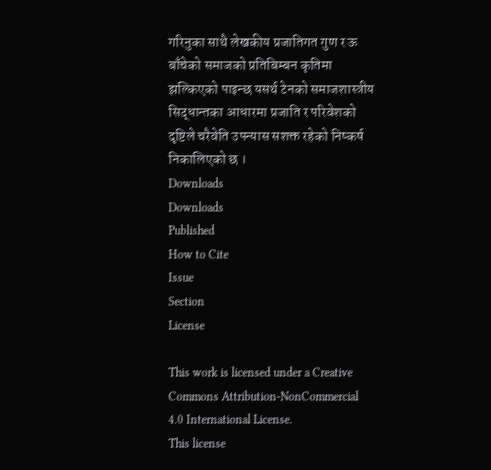गरिनुका साथै लेखकीय प्रजातिगत गुण र ऊ बाँचेको समाजको प्रतिबिम्बन कृतिमा झल्किएको पाइन्छ यसर्थ टेनको समाजशास्त्रीय सिद्धान्तका आधारमा प्रजाति र परिवेशको दृष्टिले चरैवेति उपन्यास सशक्त रहेको निष्कर्ष निकालिएको छ ।
Downloads
Downloads
Published
How to Cite
Issue
Section
License

This work is licensed under a Creative Commons Attribution-NonCommercial 4.0 International License.
This license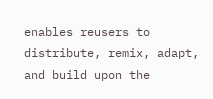enables reusers to distribute, remix, adapt, and build upon the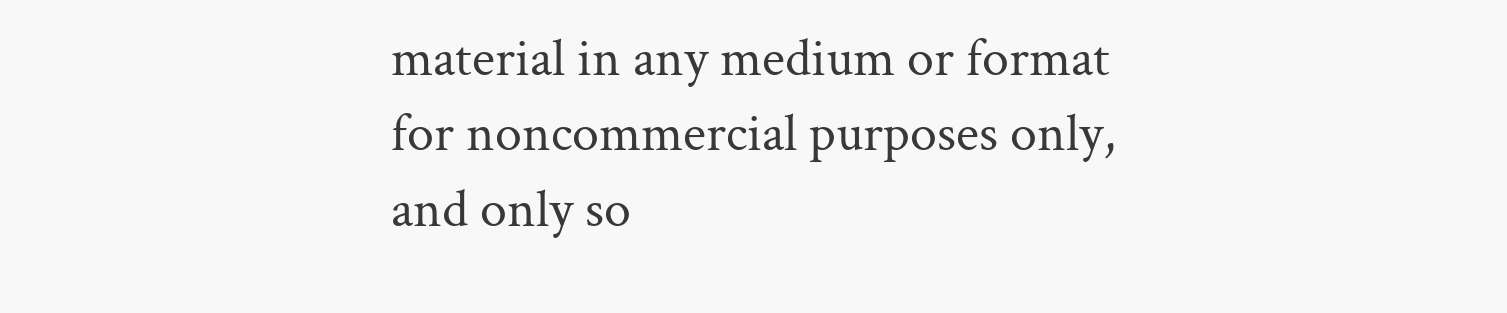material in any medium or format for noncommercial purposes only, and only so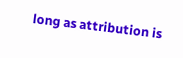long as attribution is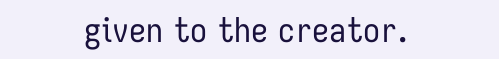given to the creator.